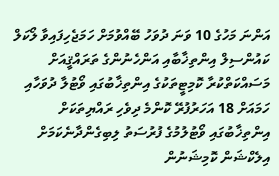އަންނަ މަހުގެ 10 ވަނަ ދުވަހު ބޭއްވުމަށް ހަމަޖެހިފައިވާ ލޯކަލް ކައުންސިލް އިންތިޚާބާއި އަންހެނުންގެ ތަރައްޤީއަށް މަސައްކަތްކުރާ ކޮމިޓީތަކުގެ އިންތިޚާބުގައި ވޯޓުލާ ދުވަހާއި ހަމައަށް 18 އަހަރުފުރޭ ކޮންމެ ދިވެހި ރައްޔިތަކަށް އިންތިޚާބުގައި ވޯޓުލުމުގެ ފުރުސަތު ލިބިގެންދާނެކަމަށް އިލެކްޝަން ކޮމިޝަނުން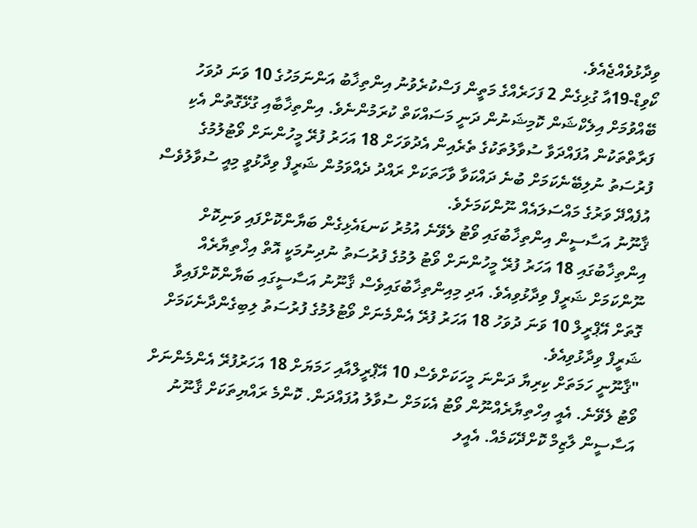ވިދާޅުވެއްޖެއެވެ.
ކޯވިޑް-19އާ ގުޅިގެން 2 ފަހަރެއްގެ މަތީން ފަސްކުރެވުނު އިންތިޚާބު އަންނަމަހުގެ 10 ވަނަ ދުވަހު ބޭއްވުމަށް އިލެކްޝަން ކޮމިޝަނުން ދަނީ މަސައްކަތް ކުރަމުންނެވެ. އިންތިޚާބާއި ގުޅޭގޮތުން އެކި ފަރާތްތަކުން އުފައްދަވާ ސުވާލުތަކުގެ ތެރެއިން އެދުވަހަށް 18 އަހަރު ފުރޭ މީހުންނަށް ވޯޓުލުމުގެ ފުރުސަތު ނުލިބޭނެކަމަށް ބުނެ ދައްކަވާ ވާހަތަކަށް ރައްދު ދެއްވަމުން ޝަރީފް ވިދާޅުވީ މިއީ ސުވާލުވެސް އުފެއްދޭ ވަރުގެ މައްސަލައެއް ނޫންކަމަށެވެ.
ޤާނޫނު އަސާސީން އިންތިޚާބުގައި ވޯޓު ލެވޭނެ އުމުރު ކަނޑައެޅިގެން ބަޔާންކޮށްފައި ވަނިކޮށް އިންތިޚާބުގައި 18 އަހަރު ފުރޭ މީހުންނަށް ވޯޓު ލުމުގެ ފުރުސަތު ނުދިނުމަކީ އޮތް އިޚްތިޔާރެއް ނޫންކަމަށް ޝަރީފް ވިދާޅުވިއެވެ. އަދި މިއިންތިޚާބުގައިވެސް ޤާނޫނު އަސާސީގައި ބަޔާންކޮށްފައިވާ ގޮތަށް އޭޕްރީލް 10 ވަނަ ދުވަހު 18 އަހަރު ފުރޭ އެންމެނަށް ވޯޓުލުމުގެ ފުރުސަތު ލިބިގެންދާނެކަމަށް ޝަރީފް ވިދާޅުވިއެވެ.
"ޤާނޫނީ ހަމަތަށް ކިރިޔާ ދަންނަ މީހަކަށްވެސް 10 އޭޕްރީލްއާއި ހަމަޔަށް 18 އަހަރުފުރޭ އެންމެންނަށް ވޯޓު ލެވޭނެ. އެއީ އިހްތިޔާރެއްނޫން ވޯޓު އެކަމަށް ސުވާލު އުފައްދަން. ކޮންމެ ރައްޔިތަކަށް ޤާނޫނު އަސާސީން ލާޒިމް ކޮށްދޭކަމެއް. އެއީލ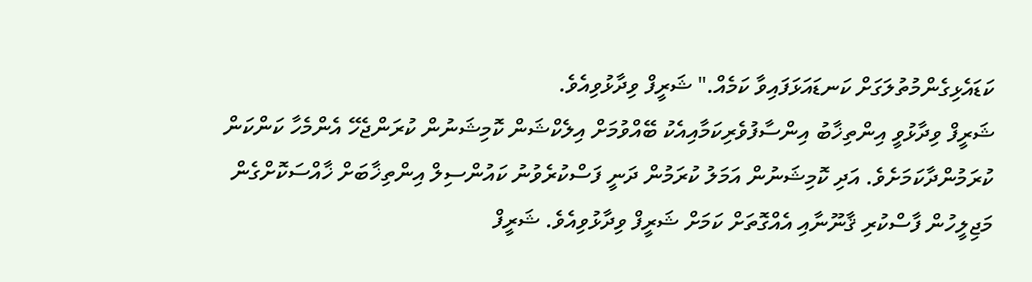ކަޑައެޅިގެންމުތުލަގަށް ކަނޑައަޅަފައިވާ ކަމެއް." ޝަރީފް ވިދާޅުވިއެވެ.
ޝަރީފް ވިދާޅުވީ އިންތިޚާބު އިންސާފުވެރިކަމާއިއެކު ބޭއްވުމަށް އިލެކްޝަން ކޮމިޝަނުން ކުރަންޖެހޭ އެންމެހާ ކަންކަން ކުރަމުންދާކަމަށެވެ. އަދި ކޮމިޝަނުން އަމަލު ކުރަމުން ދަނީ ފަސްކުރެވުނު ކައުންސިލް އިންތިޚާބަށް ޚާއްސަކޮށްގެން މަޖިލީހުން ފާސްކުރި ޤާނޫނާއި އެއްގޮތަށް ކަމަށް ޝަރީފް ވިދާޅުވިއެވެ. ޝަރީފް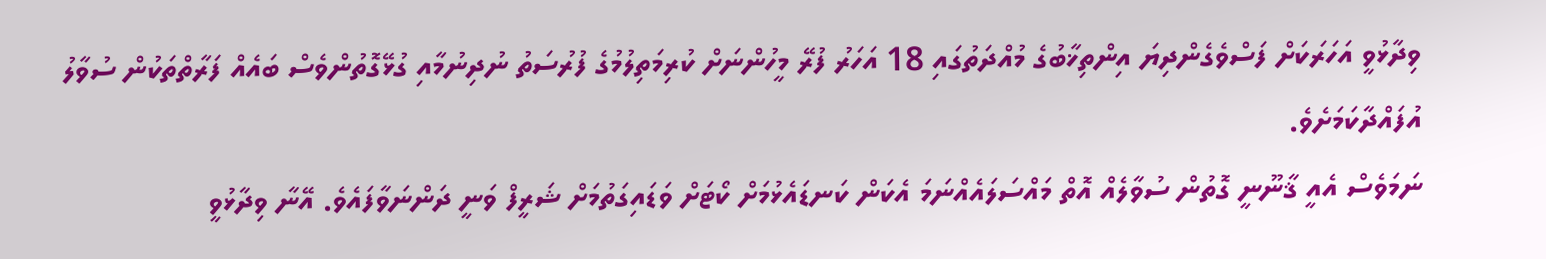ވިދާޅުވީ އަހަރަކަށް ފަސްވެގެންދިޔަ އިންތިޚާބުގެ މުއްދަތުގައި 18 އަހަރު ފުރޭ މީހުންނަށް ކުރިމަތިލުމުގެ ފުރުސަތު ނުދިނުމާއި ގުޅޭގޮތުންވެސް ބައެއް ފަރާތްތަކުން ސުވާލު އުފައްދާކަމަށެވެ.
ނަމަވެސް އެއީ ޤާނޫނީ ގޮތުން ސުވާލެއް އޮތް މައްސަލައެއްނަމަ އެކަން ކަނޑައެޅުމަށް ކޯޓަށް ވަޑައިގަތުމަށް ޝަރީފް ވަނީ ދަންނަވާފައެވެ. އޭނާ ވިދާޅުވީ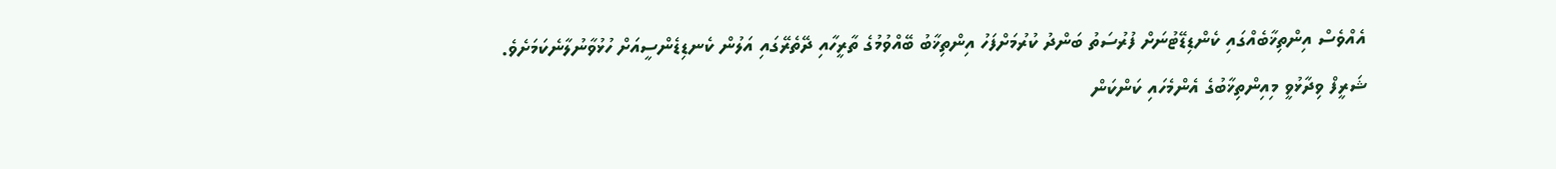އެއްވެސް އިންތިޚާބެއްގައި ކެންޑިޑޭޓުނަށް ފުރުސަތު ބަންދު ކުރުމަށްފަހު އިންތިޚާބު ބޭއްވުމުގެ ތާރީހާއި ދޭތެރޭގައި އަލުން ކެނޑިޑެންސީއަށް ހުޅުވާނުލާނެކަމަށެވެ.
ޝަރީފް ވިދާޅުވީ މިއިންތިޚާބުގެ އެންމެހައި ކަންކަން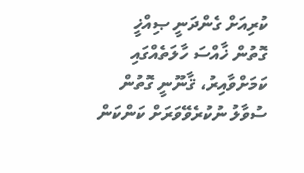ކުރިއަށް ގެންދަނީ ޞިއްޚީ ގޮތުން ޚާއްސަ ހާލަތެއްގައި ކަމަށްވާއިރު، ޤާނޫނީ ގޮތުން ސުވާލު ނުކުރެވޭވަރަށް ކަންކަން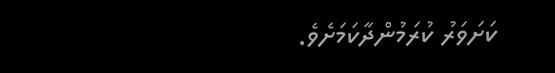ކަށަވަރު ކުރަމުންދާކަމަށެވެ.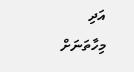އަދި މިހާތަނަށް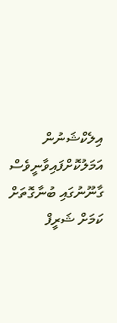އިލެކްޝަނުން އަމަލުކޮށްފައިވާނީވެސް ގާނޫނުގައި ބުނާގޮތަށް ކަމަށް ޝަރީފް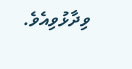ވިދާޅުވިއެވެ.